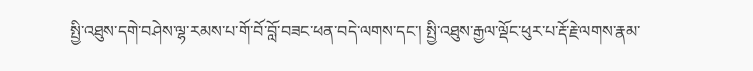སྤྱི་འཐུས་དགེ་བཤེས་ལྷ་རམས་པ་གོ་བོ་བློ་བཟང་ཕན་བདེ་ལགས་དང་། སྤྱི་འཐུས་རྒྱལ་ལྡོང་ཕུར་པ་རྡོ་རྗེ་ལགས་རྣམ་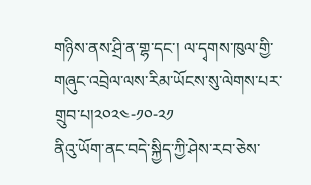གཉིས་ནས་ཤྲི་ན་གྷ་དང་། ལ་དྭགས་ཁུལ་གྱི་གཞུང་འབྲེལ་ལས་རིམ་ཡོངས་སུ་ལེགས་པར་གྲུབ་པ།༢༠༢༤-༡༠-༢༡
ནིའུ་ཡོག་ནང་བདེ་སྐྱིད་ཀྱི་ཤེས་རབ་ཅེས་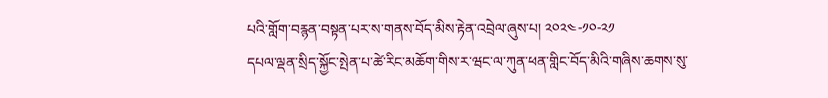པའི་གློག་བརྙན་བསྟན་པར་ས་གནས་བོད་མིས་རྟེན་འབྲེལ་ཞུས་པ། ༢༠༢༤-༡༠-༢༡
དཔལ་ལྡན་སྲིད་སྐྱོང་སྤེན་པ་ཚེ་རིང་མཆོག་གིས་ར་ཝང་ལ་ཀུན་ཕན་གླིང་བོད་མིའི་གཞིས་ཆགས་སུ་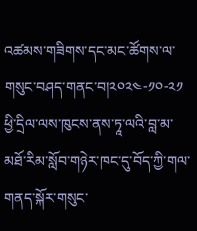འཚམས་གཟིགས་དང་མང་ཚོགས་ལ་གསུང་བཤད་གནང་བ།༢༠༢༤-༡༠-༢༡
ཕྱི་དྲིལ་ལས་ཁུངས་ནས་ཏཱ་ལའི་བླ་མ་མཐོ་རིམ་སློབ་གཉེར་ཁང་དུ་བོད་ཀྱི་གལ་གནད་སྐོར་གསུང་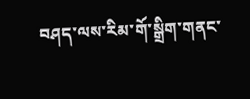བཤད་ལས་རིམ་གོ་སྒྲིག་གནང་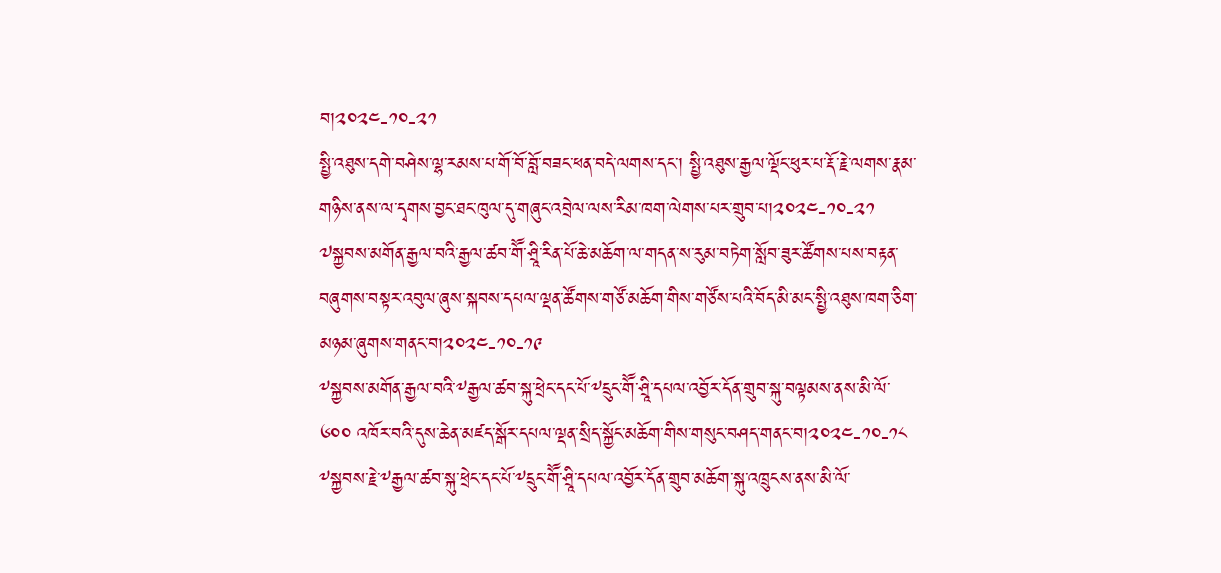བ།༢༠༢༤-༡༠-༢༡
སྤྱི་འཐུས་དགེ་བཤེས་ལྷ་རམས་པ་གོ་བོ་བློ་བཟང་ཕན་བདེ་ལགས་དང་། སྤྱི་འཐུས་རྒྱལ་ལྡོང་ཕུར་པ་རྡོ་རྗེ་ལགས་རྣམ་གཉིས་ནས་ལ་དྭགས་བྱང་ཐང་ཁུལ་དུ་གཞུང་འབྲེལ་ལས་རིམ་ཁག་ལེགས་པར་གྲུབ་པ།༢༠༢༤-༡༠-༢༡
༧སྐྱབས་མགོན་རྒྱལ་བའི་རྒྱལ་ཚབ་གཽ་ཤྲཱི་རིན་པོ་ཆེ་མཆོག་ལ་གདན་ས་རུམ་བཏེག་སློབ་ཟུར་ཚོགས་པས་བརྟན་བཞུགས་བསྟར་འབུལ་ཞུས་སྐབས་དཔལ་ལྡན་ཚོགས་གཙོ་མཆོག་གིས་གཙོས་པའི་བོད་མི་མང་སྤྱི་འཐུས་ཁག་ཅིག་མཉམ་ཞུགས་གནང་བ།༢༠༢༤-༡༠-༡༩
༸སྐྱབས་མགོན་རྒྱལ་བའི་༸རྒྱལ་ཚབ་སྐུ་ཕྲེང་དང་པོ་༸དྲུང་གཽ་ཤྲཱི་དཔལ་འབྱོར་དོན་གྲུབ་སྐུ་བལྟམས་ནས་མི་ལོ་ ༦༠༠ འཁོར་བའི་དུས་ཆེན་མཛད་སྒོར་དཔལ་ལྡན་སྲིད་སྐྱོང་མཆོག་གིས་གསུང་བཤད་གནང་བ།༢༠༢༤-༡༠-༡༨
༸སྐྱབས་རྗེ་༸རྒྱལ་ཚབ་སྐུ་ཕྲེང་དང་པོ་༸དྲུང་གཽ་ཤྲཱི་དཔལ་འབྱོར་དོན་གྲུབ་མཆོག་སྐུ་འཁྲུངས་ནས་མི་ལོ་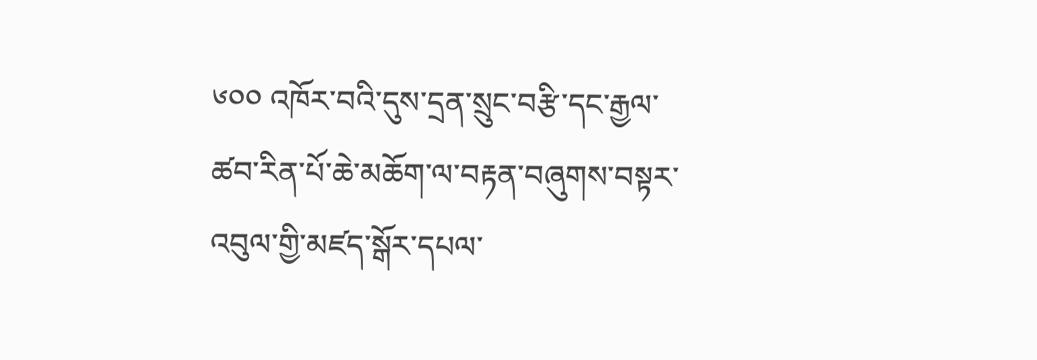༦༠༠ འཁོར་བའི་དུས་དྲན་སྲུང་བརྩི་དང་རྒྱལ་ཚབ་རིན་པོ་ཆེ་མཆོག་ལ་བརྟན་བཞུགས་བསྟར་འབུལ་གྱི་མཛད་སྒོར་དཔལ་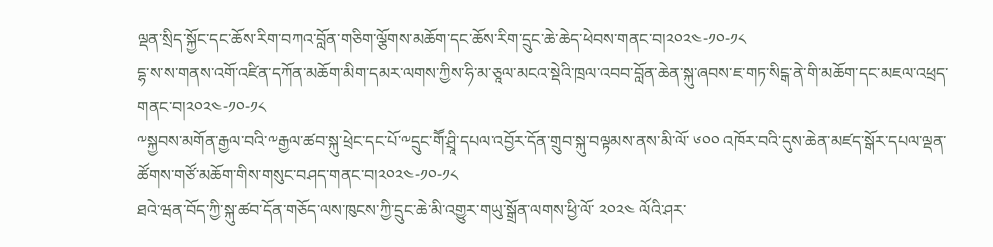ལྡན་སྲིད་སྐྱོང་དང་ཆོས་རིག་བཀའ་བློན་གཅིག་ལྕོགས་མཆོག་དང་ཆོས་རིག་དྲུང་ཆེ་ཆེད་ཕེབས་གནང་བ།༢༠༢༤-༡༠-༡༨
དྷ་ས་ས་གནས་འགོ་འཛིན་དཀོན་མཆོག་མིག་དམར་ལགས་ཀྱིས་ཧི་མ་ཅཱལ་མངའ་སྡེའི་ཁྲལ་འབབ་བློན་ཆེན་སྐུ་ཞབས་ཇ་གཏ་སིངྒ་ནེ་གི་མཆོག་དང་མཇལ་འཕྲད་གནང་བ།༢༠༢༤-༡༠-༡༨
༸སྐྱབས་མགོན་རྒྱལ་བའི་༸རྒྱལ་ཚབ་སྐུ་ཕྲེང་དང་པོ་༸དྲུང་གཽ་ཤྲཱི་དཔལ་འབྱོར་དོན་གྲུབ་སྐུ་བལྟམས་ནས་མི་ལོ་ ༦༠༠ འཁོར་བའི་དུས་ཆེན་མཛད་སྒོར་དཔལ་ལྡན་ཚོགས་གཙོ་མཆོག་གིས་གསུང་བཤད་གནང་བ།༢༠༢༤-༡༠-༡༨
ཐའེ་ཝན་བོད་ཀྱི་སྐུ་ཚབ་དོན་གཅོད་ལས་ཁུངས་ཀྱི་དྲུང་ཆེ་མི་འགྱུར་གཡུ་སྒྲོན་ལགས་ཕྱི་ལོ་ ༢༠༢༤ ལོའི་ཤར་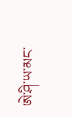ཨེ་ཤི་ཡ་མང་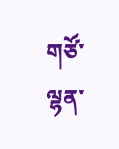གཙོ་ལྷན་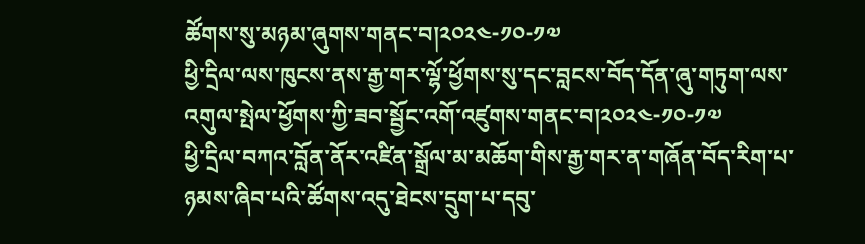ཚོགས་སུ་མཉམ་ཞུགས་གནང་བ།༢༠༢༤-༡༠-༡༧
ཕྱི་དྲིལ་ལས་ཁུངས་ནས་རྒྱ་གར་ལྷོ་ཕྱོགས་སུ་དང་བླངས་བོད་དོན་ཞུ་གཏུག་ལས་འགུལ་སྤེལ་ཕྱོགས་ཀྱི་ཟབ་སྦྱོང་འགོ་འཛུགས་གནང་བ།༢༠༢༤-༡༠-༡༧
ཕྱི་དྲིལ་བཀའ་བློན་ནོར་འཛིན་སྒྲོལ་མ་མཆོག་གིས་རྒྱ་གར་ན་གཞོན་བོད་རིག་པ་ཉམས་ཞིབ་པའི་ཚོགས་འདུ་ཐེངས་དྲུག་པ་དབུ་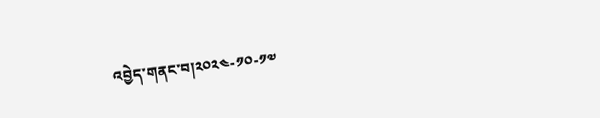འབྱེད་གནང་བ།༢༠༢༤-༡༠-༡༧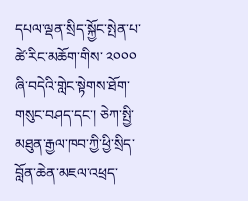དཔལ་ལྡན་སྲིད་སྐྱོང་སྤེན་པ་ཚེ་རིང་མཆོག་གིས་ ༢༠༠༠ ཞི་བདེའི་གླེང་སྟེགས་ཐོག་གསུང་བཤད་དང་། ཅེཀ་སྤྱི་མཐུན་རྒྱལ་ཁབ་ཀྱི་ཕྱི་སྲིད་བློན་ཆེན་མཇལ་འཕྲད་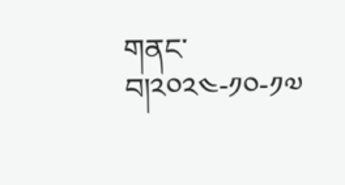གནང་བ།༢༠༢༤-༡༠-༡༧